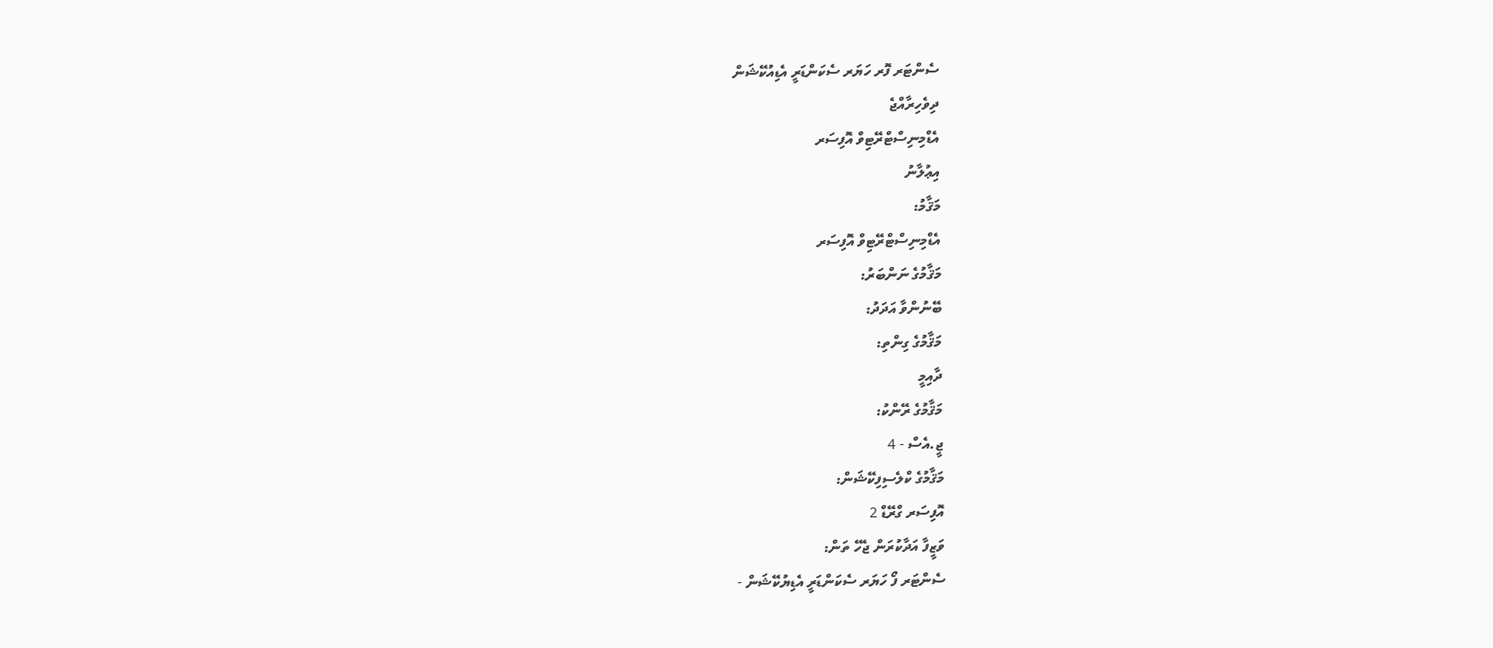ސެންޓަރ ފޮރ ހަޔަރ ސެކަންޑަރީ އެޑިއުކޭޝަން
ދިވެހިރާއްޖެ
އެޑްމިނިސްޓްރޭޓިވް އޮފިސަރ
އިޢުލާނު
މަޤާމު:
އެޑްމިނިސްޓްރޭޓިވް އޮފިސަރ
މަޤާމުގެ ނަންބަރު:
ބޭނުންވާ އަދަދު:
މަޤާމުގެ ގިންތި:
ދާއިމީ
މަޤާމުގެ ރޭންކު:
ޖީ.އެސް - 4
މަޤާމުގެ ކްލެސިފިކޭޝަން:
އޮފިސަރ ގްރޭޑް 2
ވަޒީފާ އަދާކުރަން ޖެހޭ ތަން:
ސެންޓަރ ފޯ ހަޔަރ ސެކަންޑަރީ އެޑިޔުކޭޝަން -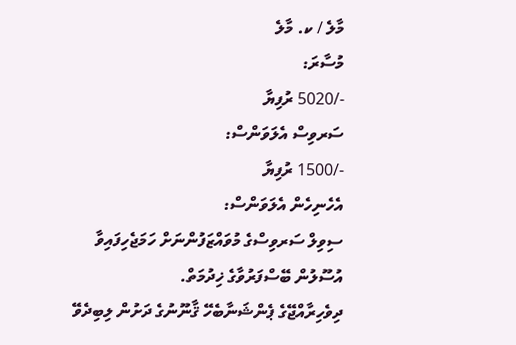މާލެ / ކ. މާލެ
މުސާރަ:
-/5020 ރުފިޔާ
ސަރވިސް އެލަވަންސް:
-/1500 ރުފިޔާ
އެހެނިހެން އެލަވަންސް:
ސިވިލް ސަރވިސްގެ މުވައްޒަފުންނަށް ހަމަޖެހިފައިވާ އުސޫލުން ބޭސްފަރުވާގެ ޚިދުމަތް.
ދިވެހިރާއްޖޭގެ ޕެންޝަނާބެހޭ ޤާނޫނުގެ ދަށުން ލިބިދެވޭ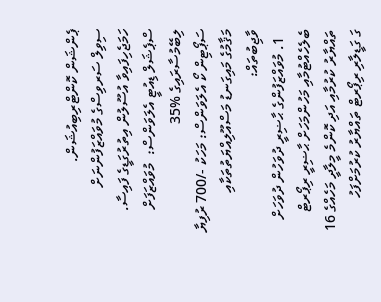ޕެންޝަން ކޮންޓްރިބިއުޝަން.
ސިވިލް ސަރވިސްގެ މުވައްޒަފުންނަށް ހަމަޖެހިފައިވާ އުސޫލުން އިތުރުގަޑީގެ ފައިސާ.
ސްޕެޝަލް ޑިއުޓީ އެލަވަންސް:  މުވައްޒަފަށް ލިބޭމުސާރައިގެ %35
ސަޕޯޓިން ކޯ އެލަވަންސް: މަހަކު -/700 ރުފިޔާ
މަޤާމުގެ މައިގަނޑު މަސްއޫލިއްޔަތުތަކާއި ވާޖިބުތައް:
  1. މުވައްޒަފުންގެ ޙާޟިރީ ދުވަހުން ދުވަހަށް ބެލެހެއްޓުމާއި މަހުންމަހަށް ޙާޟިރީ ރިޕޯރޓް ތައްޔާރު ކުރުމާއި އަދި ކޮންމެ މީލާދީ މަހެއްގެ 16 ގަ ގަޑީލާރި ރިޕޯރޓް ތައްޔާރު ކުރުމަށްފަހު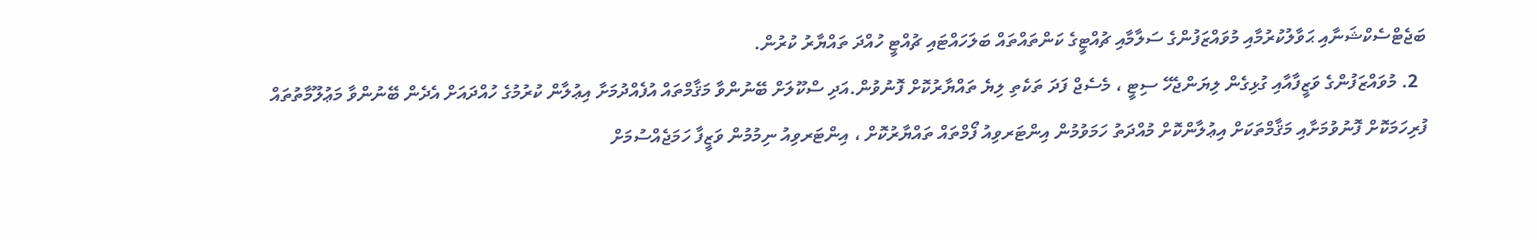ބަޖެޓްސެކްޝަނާއި ޙަވާލުކުރުމާއި މުވައްޒަފުންގެ ސަލާމާއި ޗުއްޓީގެ ކަންތައްތައް ބަލަހައްޓައި ޗުއްޓީ ހުއްދަ ތައްޔާރު ކުރުން.
  2. މުވައްޒަފުންގެ ވަޒީފާއާއި ގުޅިގެން ލިޔަންޖެހޭ ސިޓީ ، މެސެޖް ފަދަ ތަކެތި ލިޔެ ތައްޔާރުކޮށް ފޮނުވުން.އަދި ސްކޫލަށް ބޭނުންވާ މަޤާމްތައް އުފެއްދުމަށާ އިޢުލާން ކުރުމުގެ ހުއްދައަށް އެދެން ބޭނުންވާ މަޢުލޫމާތުތައް ފުރިހަމަކޮށް ފޮނުވުމަށާއި މަޤާމްތަކަށް އިޢުލާންކޮށް މުއްދަތު ހަމަވުމުން އިންޓަރވިއު ފޯމްތައް ތައްޔާރުކޮށް ، އިންޓަރވިއު ނިމުމުން ވަޒީފާ ހަމަޖެއްސުމަށް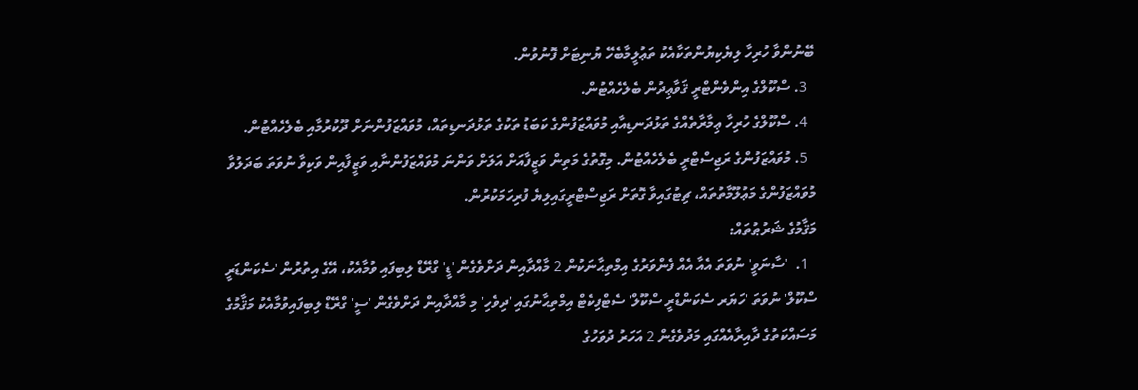ބޭނުންވާ ހުރިހާ ލިޔެކިޔުންތަކާއެކު ތަޢުލީމާބެހޭ ޔުނިޓަށް ފޮނުވުން.
  3. ސްކޫލްގެ އިންވެންޓްރީ ޤަވާޢިދުން ބެލެހެއްޓުން.
  4. ސްކޫލްގެ ހުރިހާ ޢިމާރާތެއްގެ ތަޅުދަނޑިއާއި މުވައްޒަފުންގެ ކަބަޑު ތަކުގެ ތަޅުދަނޑިތައް، މުވައްޒަފުންނަށް ދޫކުރުމާއި ބެލެހެއްޓުން.
  5. މުވައްޒަފުންގެ ރަޖިސްޓްރީ ބެލެހެއްޓުން. މިގޮތުގެ މަތިން ވަޒީފާއަށް އަލަށް ވަންނަ މުވައްޒަފުންނާއި ވަޒީފާއިން ވަކިވާ ނުވަތަ ބަދަލުވާ މުވައްޒަފުންގެ މަޢުލޫމާތުތައް، ޗިޓުގައިވާ ގޮތަށް ރަޖިސްޓްރީގައިލިޔެ ފުރިހަމަކުރުން.
މަޤާމުގެ ޝަރުޠުތައް:
  1.  'ސާނަވީ' ނުވަތަ އެއާ އެއް ފެންވަރުގެ އިމްތިޙާނަކުން 2 މާއްދާއިން ދަށްވެގެން 'ޑީ' ގްރޭޑް ލިބިފައި ވުމާއެކު، އޭގެ އިތުރުން 'ސެކަންޑަރީ ސްކޫލް' ނުވަތަ 'ހަޔަރ ސެކަންޑްރީ ސްކޫލް' ސެޓްފިކެޓް އިމްތިޙާނުގައި 'ދިވެހި' މި މާއްދާއިން ދަށްވެގެން 'ސީ' ގްރޭޑް ލިބިފައިވުމާއެކު މަޤާމުގެ މަސައްކަތުގެ ދާއިރާއެއްގައި މަދުވެގެން 2 އަހަރު ދުވަހުގެ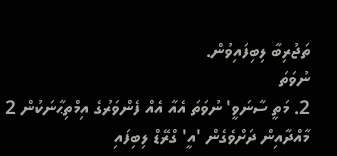ތަޖުރިބާ ލިބިފައިވުން.
ނުވަތަ
2. މަތީ ސާނަވީ' ނުވަތަ އެއާ އެއް ފެންވަރުގެ އިމްތިޙާނަކުން 2 މާއްދާއިން ދަށްވެގެން 'އީ' ގްރޭޑް ލިބިފައި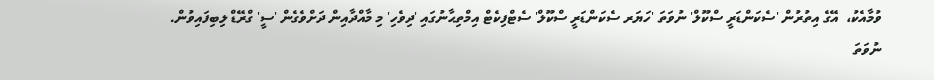ވުމާއެކު،  އޭގެ އިތުރުން 'ސެކަންޑަރީ ސްކޫލް' ނުވަތަ 'ހަޔަރ ސެކަންޑަރީ ސްކޫލް' ސެޓްފިކެޓް އިމްތިޙާނުގައި 'ދިވެހި' މި މާއްދާއިން ދަށްވެގެން 'ސީ' ގްރޭޑް ލިބިފައިވުން.
ނުވަތަ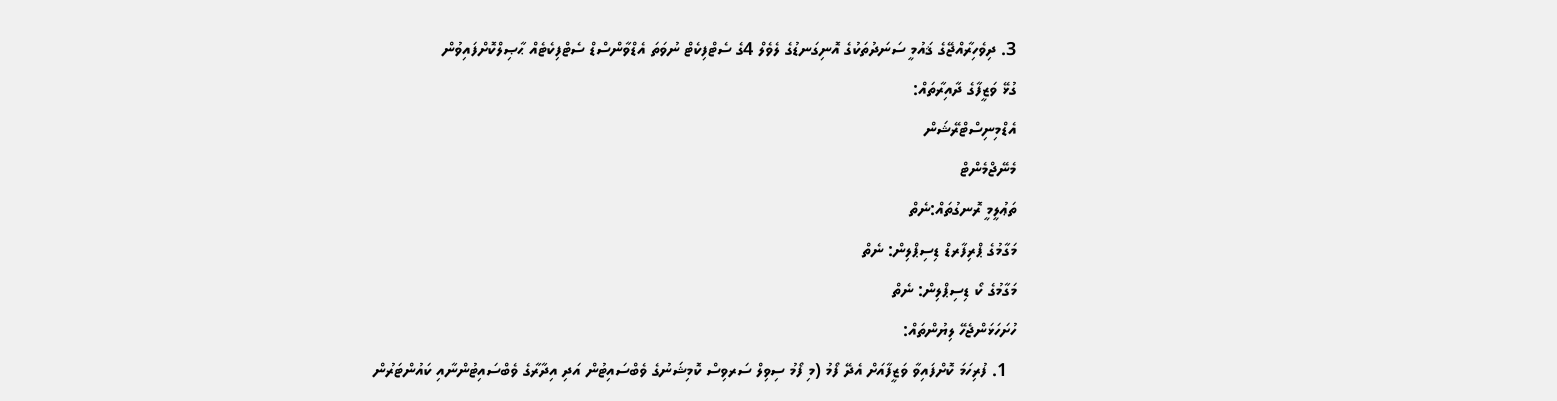3. ދިވެހިރާއްޖޭގެ ޤައުމީ ސަނަދުތަކުގެ އޮނިގަނޑުގެ ލެވެލް 4ގެ ސެޓްފިކެޓް ނުވަތަ އެޑްވާންސްޑް ސެޓްފިކެޓެއް ޙާޞިލްކޮށްފައިވުން
ގުޅޭ ވަޒީފާގެ ދާއިރާތައް:
އެޑްމިނިސްޓްރޭޝަން
މެނޭޖްމެންޓް
ތަޢުލީމީ ރޮނގުތައް:ނެތް
މަގާމުގެ ޕްރިފާރޑް ޑިސިޕްލިން: ނެތް
މަގާމުގެ ކޯ ޑިސިޕްލިން: ނެތް
ހުށަހަޅަންޖެހޭ ލިޔުންތައް:
  1. ފުރިހަމަ ކޮށްފައިވާ ވަޒީފާއަށް އެދޭ ފޯމު (މި ފޯމު ސިވިލް ސަރވިސް ކޮމިޝަނުގެ ވެބްސައިޓުން އަދި އިދާރާގެ ވެބްސައިޓުންނާއި ކައުންޓަރުން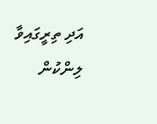އަދި ތިރީގައިވާ ލިންކުން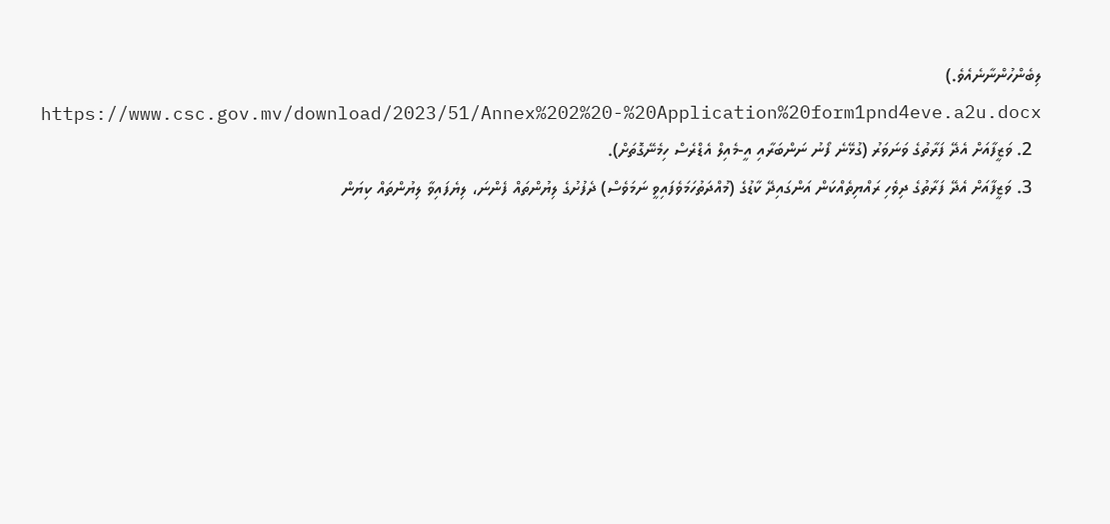ލިބެންހުންނާނެއެވެ.)  https://www.csc.gov.mv/download/2023/51/Annex%202%20-%20Application%20form1pnd4eve.a2u.docx
  2. ވަޒީފާއަށް އެދޭ ފަރާތުގެ ވަނަވަރު (ގުޅޭނެ ފޯނު ނަންބަރާއި އީ-މެއިލް އެޑްރެސް ހިމެނޭގޮތަށް).
  3. ވަޒީފާއަށް އެދޭ ފަރާތުގެ ދިވެހި ރައްޔިތެއްކަން އަންގައިދޭ ކާޑުގެ (މުއްދަތުހަމަވެފައިވީ ނަމަވެސް) ދެފުށުގެ ލިޔުންތައް ފެންނަ، ލިޔެފައިވާ ލިޔުންތައް ކިޔަން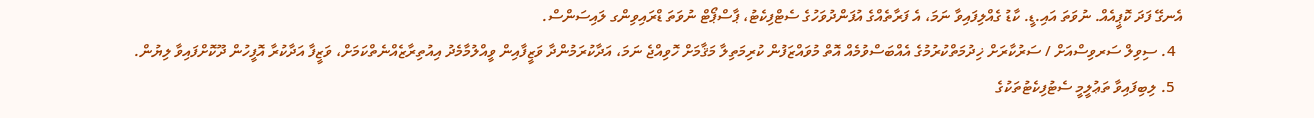އެނގޭ ފަދަ ކޮޕީއެއް. ނުވަތަ އައި.ޑީ. ކާޑު ގެއްލިފައިވާ ނަމަ، އެ ފަރާތެއްގެ އުފަންދުވަހުގެ ސެޓްފިކެޓު، ޕާސްޕޯޓް ނުވަތަ ޑްރައިވިންގ ލައިސަންސް.
  4. ސިވިލް ސަރވިސްއަށް / ސަރުކާރަށް ޚިދުމަތްކުރުމުގެ އެއްބަސްވުމެއް އޮތް މުވައްޒަފުން ކުރިމަތިލާ މަޤާމަށް ހޮވިއްޖެ ނަމަ، އަދާކުރަމުންދާ ވަޒީފާއިން ވީއްލުމާމެދު އިއުތިރާޒެއްނެތްކަމަށް، ވަޒީފާ އަދާކުރާ އޮފީހުން ދޫކޮށްފައިވާ ލިޔުން.
  5. ލިބިފައިވާ ތަޢުލީމީ ސެޓުފިކެޓުތަކުގެ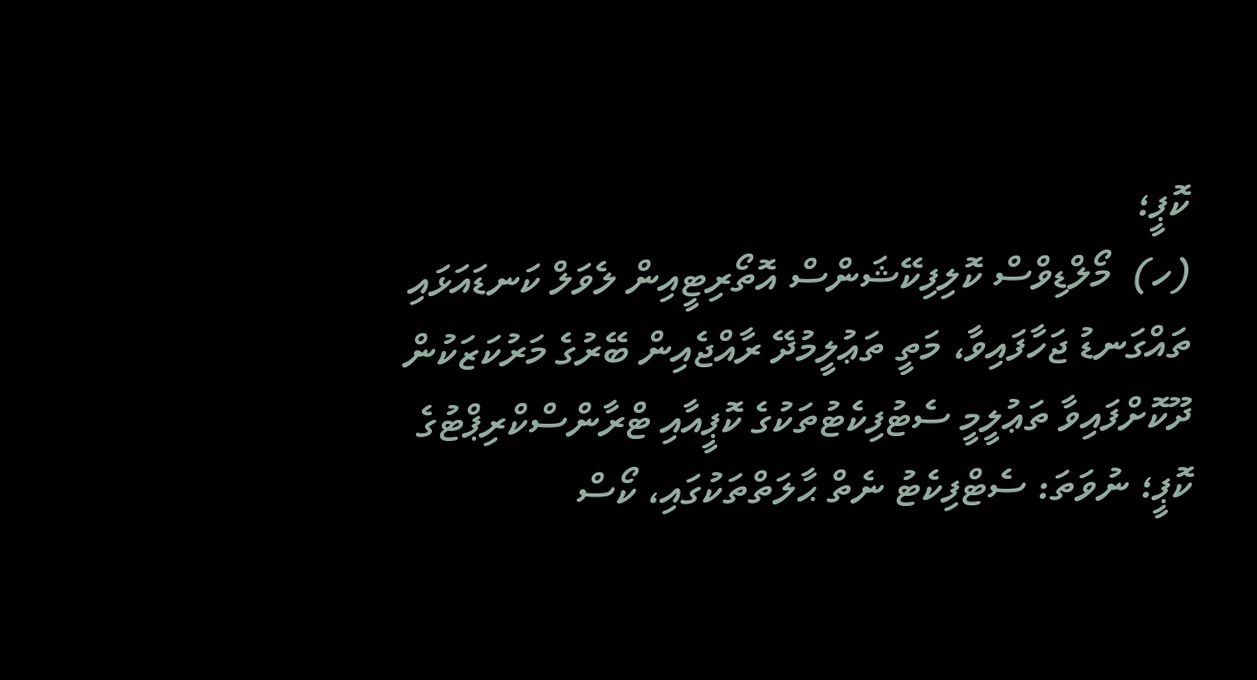ކޮޕީ؛
(ހ)  މޯލްޑިވްސް ކޮލިފިކޭޝަންސް އޮތޯރިޓީއިން ލެވަލް ކަނޑައަޅައި ތައްގަނޑު ޖަހާފައިވާ، މަތީ ތަޢުލީމުދޭ ރާއްޖެއިން ބޭރުގެ މަރުކަޒަކުން ދޫކޮށްފައިވާ ތަޢުލީމީ ސެޓުފިކެޓުތަކުގެ ކޮޕީއާއި ޓްރާންސްކްރިޕްޓުގެ ކޮޕީ؛ ނުވަތަ: ސެޓްފިކެޓު ނެތް ޙާލަތްތަކުގައި، ކޯސް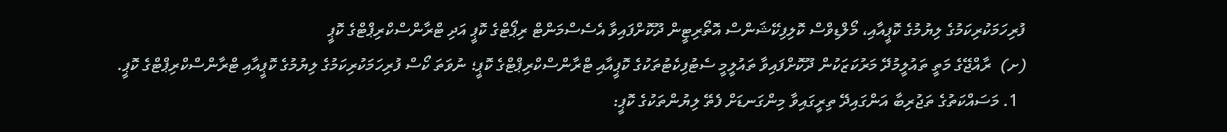ފުރިހަމަކުރިކަމުގެ ލިޔުމުގެ ކޮޕީއާއި، މޯލްޑިވްސް ކޮލިފިކޭޝަންސް އޮތޯރިޓީން ދޫކޮށްފައިވާ އެސެސްމަންޓް ރިޕޯޓްގެ ކޮޕީ އަދި ޓްރާންސްކްރިޕްޓްގެ ކޮޕީ
(ށ)  ރާއްޖޭގެ މަތީ ތައުލީމުދޭ މަރުކަޒަކުން ދޫކޮށްފައިވާ ތައުލީމީ ސެޓުފިކެޓުތަކުގެ ކޮޕީއާއި ޓްރާންސްކްރިޕްޓްގެ ކޮޕީ؛ ނުވަތަ ކޯސް ފުރިހަމަކުރިކަމުގެ ލިޔުމުގެ ކޮޕީއާއި ޓްރާންސްކްރިޕްޓްގެ ކޮޕީ.
  1. މަސައްކަތުގެ ތަޖުރިބާ އަންގައިދޭ ތިރީގައިވާ މިންގަނޑަށް ފެތޭ ލިޔުންތަކުގެ ކޮޕީ: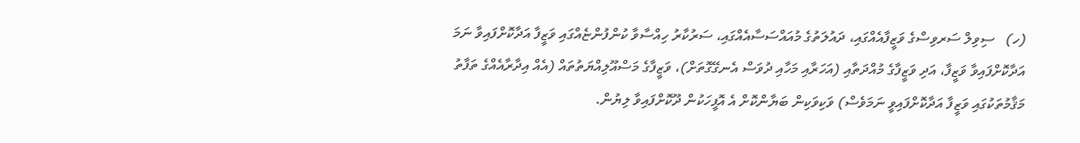(ހ)   ސިވިލް ސަރވިސްގެ ވަޒީފާއެއްގައި، ދައުލަތުގެ މުއައްސަސާއެއްގައި، ސަރުކާރު ހިއްސާވާ ކުންފުންޏެއްގައި ވަޒީފާ އަދާކޮށްފައިވާ ނަމަ އަދާކޮށްފައިވާ ވަޒީފާ، އަދި ވަޒީފާގެ މުއްދަތާއި (އަހަރާއި މަހާއި ދުވަސް އެނގޭގޮތަށް)، ވަޒީފާގެ މަސްއޫލިއްޔަތުތައް (އެއް އިދާރާއެއްގެ ތަފާތު މަޤާމުތަކުގައި ވަޒީފާ އަދާކޮށްފައިވީ ނަމަވެސް) ވަކިވަކިން ބަޔާންކޮށް އެ އޮފީހަކުން ދޫކޮށްފައިވާ ލިޔުން.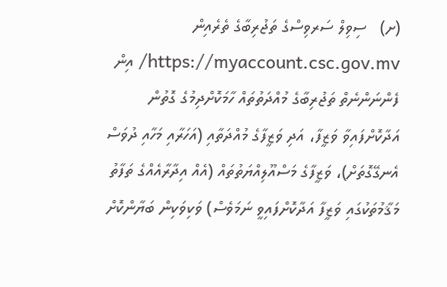(ށ)   ސިވިލް ސަރވިސްގެ ތަޖުރިބާގެ ތެރެއިން https://myaccount.csc.gov.mv/ އިން ފެންނަންނެތް ތަޖުރިބާގެ މުއްދަތުތައް ހާމަކޮށްދިމުގެ ގޮތުން އަދާކޮށްފައިވާ ވަޒީފާ، އަދި ވަޒީފާގެ މުއްދަތާއި (އަހަރާއި މަހާއި ދުވަސް އެނގޭގޮތަށް)، ވަޒީފާގެ މަސްއޫލިއްޔަތުތައް (އެއް އިދާރާއެއްގެ ތަފާތު މަޤާމުތަކުގައި ވަޒީފާ އަދާކޮށްފައިވީ ނަމަވެސް) ވަކިވަކިން ބަޔާންކޮށް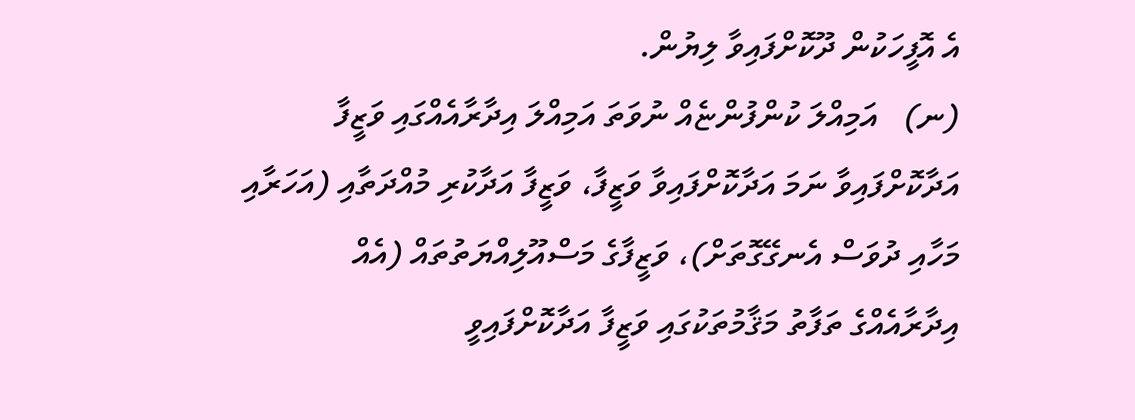އެ އޮފީހަކުން ދޫކޮށްފައިވާ ލިޔުން.
(ނ)   އަމިއްލަ ކުންފުންޏެއް ނުވަތަ އަމިއްލަ އިދާރާއެއްގައި ވަޒީފާ އަދާކޮށްފައިވާ ނަމަ އަދާކޮށްފައިވާ ވަޒީފާ، ވަޒީފާ އަދާކުރި މުއްދަތާއި (އަހަރާއި މަހާއި ދުވަސް އެނގޭގޮތަށް)، ވަޒީފާގެ މަސްއޫލިއްޔަތުތައް (އެއް އިދާރާއެއްގެ ތަފާތު މަޤާމުތަކުގައި ވަޒީފާ އަދާކޮށްފައިވީ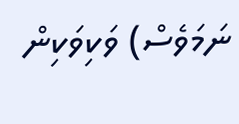ނަމަވެސް) ވަކިވަކިން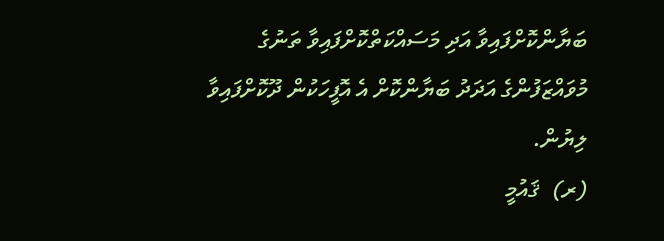ބަޔާންކޮށްފައިވާ އަދި މަސައްކަތްކޮށްފައިވާ ތަނުގެ މުވައްޒަފުންގެ އަދަދު ބަޔާންކޮށް އެ އޮފީހަކުން ދޫކޮށްފައިވާ ލިޔުން.
(ރ)  ޤައުމީ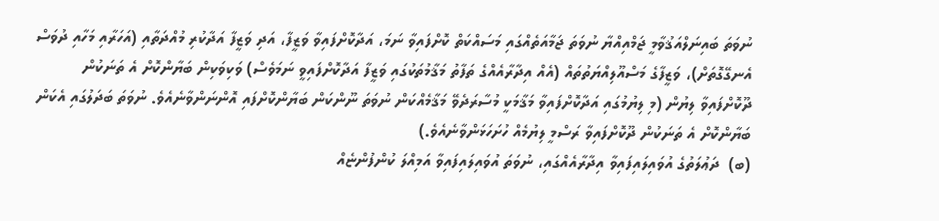ނުވަތަ ބައިނަލްއަޤުވާމީ ޖަމްއިއްޔާ ނުވަތަ ޖަމާއަތެއްގައި މަސައްކަތް ކޮށްފައިވާ ނަމަ، އަދާކޮށްފައިވާ ވަޒީފާ، އަދި ވަޒީފާ އަދާކުރި މުއްދަތާއި (އަހަރާއި މަހާއި ދުވަސް އެނގޭގޮތަށް)، ވަޒީފާގެ މަސްއޫލިއްޔަތުތައް (އެއް އިދާރާއެއްގެ ތަފާތު މަޤާމުތަކުގައި ވަޒީފާ އަދާކޮށްފައިވީ ނަމަވެސް) ވަކިވަކިން ބަޔާންކޮށް އެ ތަނަކުން ދޫކޮށްފައިވާ ލިޔުން (މި ލިޔުމުގައި އަދާކޮށްފައިވާ މަޤާމަކީ މުސާރަދެވޭ މަޤާމެއްކަން ނުވަތަ ނޫންކަން ބަޔާންކޮށްފައި އޮންނަންވާނެއެވެ. ނުވަތަ ބަދަލުގައި އެކަން ބަޔާންކޮށް އެ ތަނަކުން ދޫކޮށްފައިވާ ރަސްމީ ލިޔުމެއް ހުށަހަޅަންވާނެއެވެ.)
(ބ)  ދަޢުލަތުގެ އުވައިލައިފައިވާ އިދާރާއެއްގައި، ނުވަތަ އުވައިލައިފައިވާ އަމިއްލަ ކުންފުންޏެއް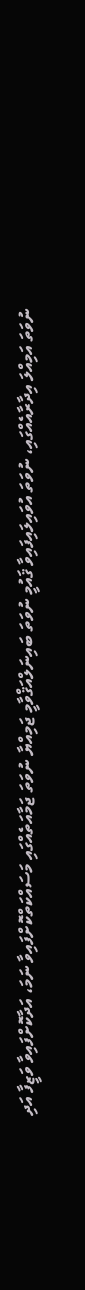ނުވަތަ އަމިއްލަ އިދާރާއެއްގައި، ނުވަތަ އުވައިލައިފައިވާ ޤައުމީ ނުވަތަ ބައިނަލްއަޤްވާމީ ޖަމިއްޔާ ނުވަތަ ޖަމާއަތެއްގައި މަސައްކަތްކޮށްފައިވާ ނަމަ، އަދާކޮށްފައިވާ ވަޒީފާ އަދި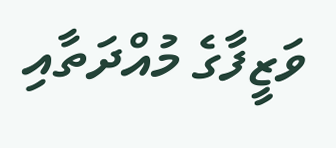ވަޒީފާގެ މުއްދަތާއި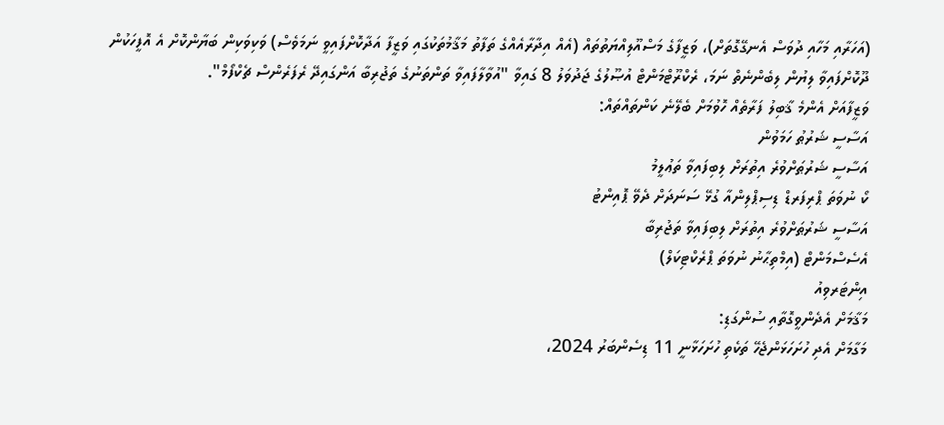(އަހަރާއި މަހާއި ދުވަސް އެނގޭގޮތަށް)، ވަޒީފާގެ މަސްއޫލިއްޔަތުތައް (އެއް އިދާރާއެއްގެ ތަފާތު މަޤާމުތަކުގައި ވަޒީފާ އަދާކޮށްފައިވީ ނަމަވެސް) ވަކިވަކިން ބަޔާންކޮށް އެ އޮފީހަކުން ދޫކޮށްފައިވާ ލިޔުން ލިބެންނެތް ނަމަ، ރެކްރޫޓްމަންޓް އުޞޫލުގެ ޖަދުވަލު 8 ގައިވާ "އުވާލާފައިވާ ތަންތަނުގެ ތަޖުރިބާ އަންގައިދޭ ރެފަރެންސް ޗެކްފޯމް".
ވަޒީފާއަށް އެންމެ ޤާބިލު ފަރާތެއް ހޮވުމަށް ބެލޭނެ ކަންތައްތައް:
އަސާސީ ޝަރުޠު ހަމަވުން
އަސާސީ ޝަރުޠަށްވުރެ އިތުރަށް ލިބިފައިވާ ތަޢުލީމު
ކޯ ނުވަތަ ޕްރިފަރޑް ޑިސިޕްލިންއާ ގުޅޭ ސަނަދަށް ދެވޭ ޕޮއިންޓު
އަސާސީ ޝަރުޠަށްވުރެ އިތުރަށް ލިބިފައިވާ ތަޖުރިބާ
އެސެސްމަންޓް (އިމްތިޙާނު ނުވަތަ ޕްރެކްޓިކަލް)
އިންޓަރވިއު
މަޤާމަށް އެދެންވީގޮތާއި ސުންގަޑި:
މަގާމަށް އެދި ހުށަހަޅަންޖެހޭ ތަކެތި ހުށަހަޅާނީ 11 ޑިސެންބަރު 2024،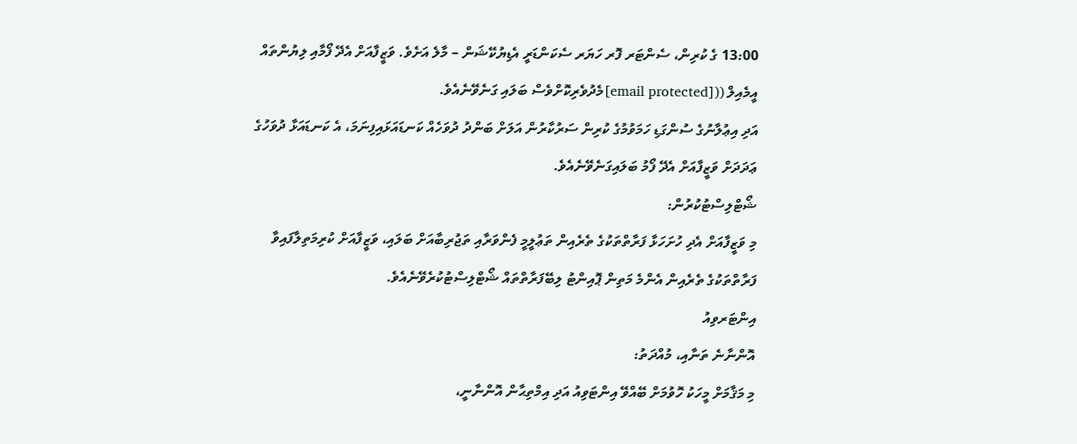13:00 ގެ ކުރިން، ސެންޓަރ ފޮރ ހަޔަރ ސެކަންޑަރީ އެޑިޔުކޭޝަން – މާލެ އަށެވެ. ވަޒީފާއަށް އެދޭ ފޯމާއި ލިޔުންތައް އީމެއިލް (([email protected]މެދުވެރިކޮށްވެސް ބަލައި ގަނެވޭނެއެވެ.
އަދި އިޢުލާނުގެ ސުންގަޑި ހަމަވުމުގެ ކުރިން ސަރުކާރުން އަލަށް ބަންދު ދުވަހެއް ކަނޑައަޅައިފިނަމަ، އެ ކަނޑައަޅާ ދުވަހުގެ ޢަދަދަށް ވަޒީފާއަށް އެދޭ ފޯމު ބަލައިގަނެވޭނެއެވެ.
ޝޯޓްލިސްޓުކުރުން:
މި ވަޒީފާއަށް އެދި ހުށަހަޅާ ފަރާތްތަކުގެ ތެރެއިން ތަޢުލީމީ ފެންވަރާއި ތަޖުރިބާއަށް ބަލައި، ވަޒީފާއަށް ކުރިމަތިލާފައިވާ ފަރާތްތަކުގެ ތެރެއިން އެންމެ މަތިން ޕޮއިންޓު ލިބޭފަރާތްތައް ޝޯޓްލިސްޓުކުރެވޭނެއެވެ.
އިންޓަރވިއު
އޮންނާނެ ތަނާއި، މުއްދަތު:
މި މަޤާމަށް މީހަކު ހޮވުމަށް ބޭއްވޭ އިންޓަވިއު އަދި އިމްތިޙާން އޮންނާނީ،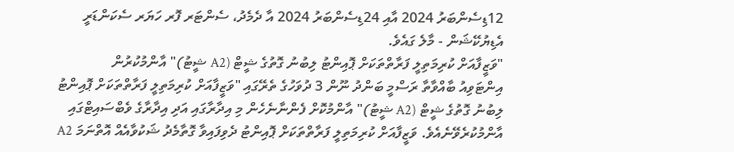12ޑިސެންބަރު 2024 އާއި 24ޑިސެންބަރު 2024 އާ ދެމެދު، ސެންޓަރ ފޮރ ހަޔަރ ސެކަންޑަރީ އެޑިޔުކޭޝަން - މާލެ ގައެވެ.
"ވަޒީފާއަށް ކުރިމަތިލީ ފަރާތްތަކަށް ޕޮއިންޓު ލިބުނު ގޮތުގެ ޝީޓް (A2 ޝީޓު)" އާންމުކުރުން
އިންޓަވިއު ބާއްވާތާ ރަސްމީ ބަންދު ނޫން 3 ދުވަހުގެ ތެރޭގައި "ވަޒީފާއަށް ކުރިމަތިލީ ފަރާތްތަކަށް ޕޮއިންޓު ލިބުނު ގޮތުގެ ޝީޓް (A2 ޝީޓު)" އާންމުކޮށް ފެންނާނެހެން މި އިދާރާގައި އަދި އިދާރާގެ ވެބްސައިޓްގައި އާންމުކުރެވޭނެއެވެ. ވަޒީފާއަށް ކުރިމަތިލީ ފަރާތްތަކަށް ޕޮއިންޓު ދެވިފައިވާ ގޮތާމެދު ޝަކުވާއެއް އޮތްނަމަ A2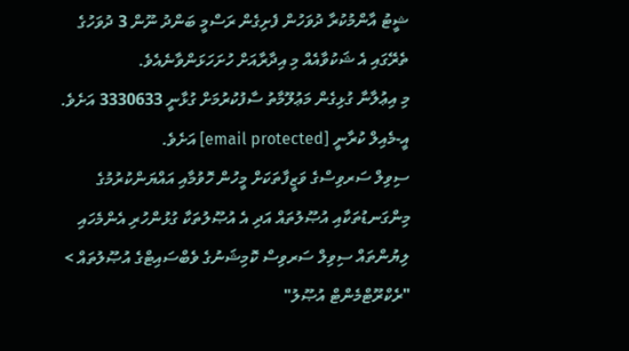ޝީޓު އާންމުކުރާ ދުވަހުން ފެށިގެން ރަސްމީ ބަންދު ނޫން 3 ދުވަހުގެ ތެރޭގައި އެ ޝަކުވާއެއް މި އިދާރާއަށް ހުށަހަޅަންވާނެއެވެ.
މި އިޢުލާނާ ގުޅިގެން މަޢުލޫމާތު ސާފުކުރުމަށް ގުޅާނީ 3330633 އަށެވެ. އީ-މެއިލް ކުރާނީ [email protected] އަށެވެ.
ސިވިލް ސަރވިސްގެ ވަޒީފާތަކަށް މީހުން ހޮވުމާއި އައްޔަންކުރުމުގެ މިންގަނޑުތަކާއި އުޞޫލުތައް އަދި އެ އުޞޫލުތަކާ ގުޅުންހުރި އެންމެހައި ލިޔުންތައް ސިވިލް ސަރވިސް ކޮމިޝަނުގެ ވެބްސައިޓްގެ އުޞޫލުތައް > "ރެކްރޫޓްމެންޓް އުޞޫލު"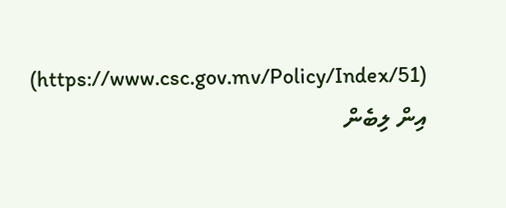(https://www.csc.gov.mv/Policy/Index/51) އިން ލިބެން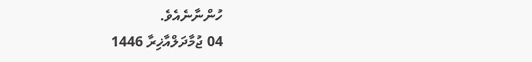ހުންނާނެއެވެ.
04 ޖުމާދަލްއާޚިރާ 1446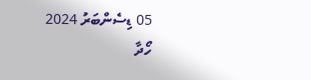05 ޑިސެންބަރު 2024
ހޯދާ